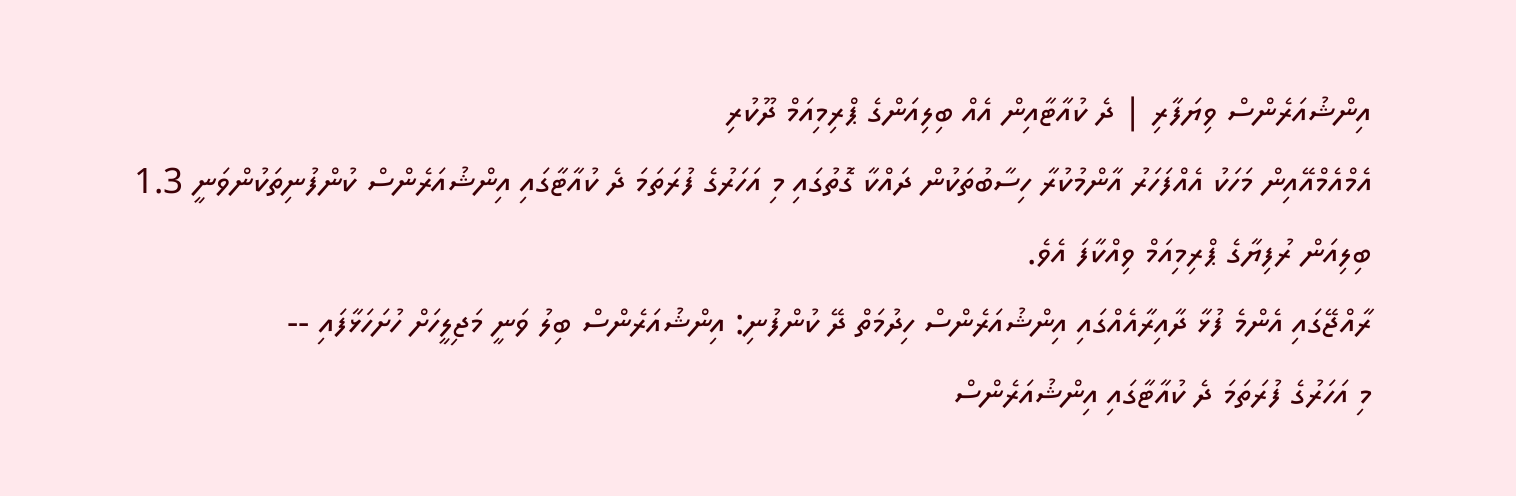އިންޝުއަރެންސް ވިޔަފާރި | ދެ ކުއާޓާއިން އެއް ބިލިއަންގެ ޕްރިމިއަމް ދޫކުރި
އެމްއެމްއޭއިން މަހަކު އެއްފަހަރު އާންމުކުރާ ހިސާބުތަކުން ދައްކާ ގޮތުގައި މި އަހަރުގެ ފުރަތަމަ ދެ ކުއާޓާގައި އިންޝުއަރެންސް ކުންފުނިތަކުންވަނީ 1.3 ބިލިއަން ރުފިޔާގެ ޕްރިމިއަމް ވިއްކާފަ އެވެ.
ރާއްޖޭގައި އެންމެ ފުޅާ ދާއިރާއެއްގައި އިންޝުއަރެންސް ހިދުމަތް ދޭ ކުންފުނި: އިންޝުއަރެންސް ބިލު ވަނީ މަޖިލީހަށް ހުށަހަޅާފައި --
މި އަހަރުގެ ފުރަތަމަ ދެ ކުއާޓާގައި އިންޝުއަރެންސް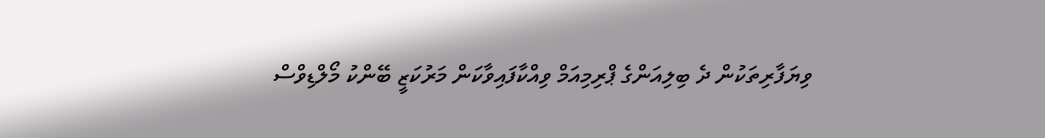ވިޔަފާރިތަކުން ދެ ބިލިއަންގެ ޕްރިމިއަމް ވިއްކާފައިވާކަން މަރުކަޒީ ބޭންކު މޯލްޑިވްސް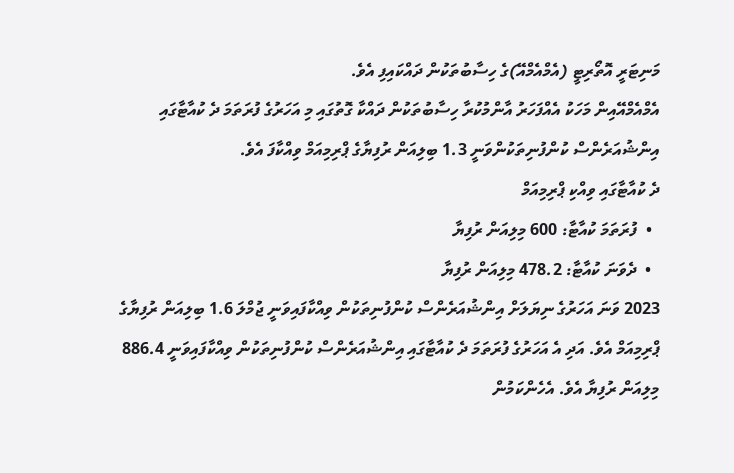މަނިޓަރީ އޮތޯރިޓީ (އެމްއެމްއޭ)ގެ ހިސާބުތަކުން ދައްކައިފި އެވެ.
އެމްއެމްއޭއިން މަހަކު އެއްފަހަރު އާންމުކުރާ ހިސާބުތަކުން ދައްކާ ގޮތުގައި މި އަހަރުގެ ފުރަތަމަ ދެ ކުއާޓާގައި އިންޝުއަރެންސް ކުންފުނިތަކުންވަނީ 1.3 ބިލިއަން ރުފިޔާގެ ޕްރިމިއަމް ވިއްކާފަ އެވެ.
ދެ ކުއާޓާގައި ވިއްކި ޕްރިމިއަމް
  •  ފުރަތަމަ ކުއާޓާ: 600 މިލިއަން ރުފިޔާ
  •  ދެވަނަ ކުއާޓާ: 478.2 މިލިއަން ރުފިޔާ
2023 ވަނަ އަހަރުގެ ނިޔަލަށް އިންޝުއަރެންސް ކުންފުނިތަކުން ވިއްކާފައިވަނީ ޖުމްލަ 1.6 ބިލިއަން ރުފިޔާގެ ޕްރިމިއަމް އެވެ. އަދި އެ އަހަރުގެ ފުރަތަމަ ދެ ކުއާޓާގައި އިންޝުއަރެންސް ކުންފުނިތަކުން ވިއްކާފައިވަނީ 886.4 މިލިއަން ރުފިޔާ އެވެ. އެހެންކަމުން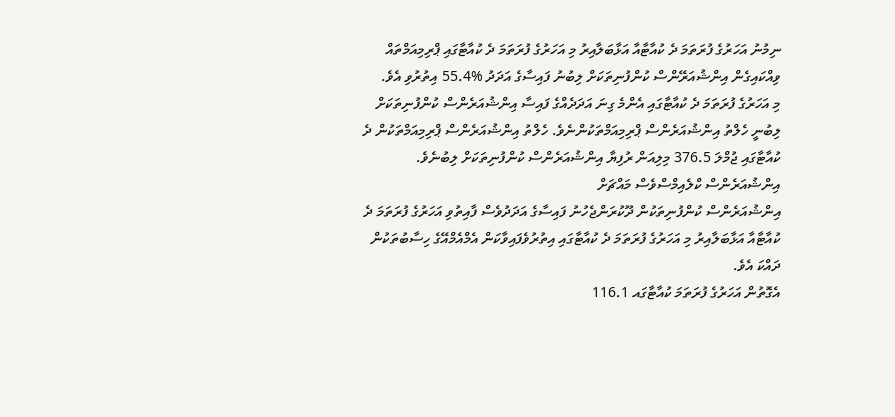ނިމުނު އަހަރުގެ ފުރަތަމަ ދެ ކުއާޓާއާ އަޅާބަލާއިރު މި އަހަރުގެ ފުރަތަމަ ދެ ކުއާޓާގައި ޕްރިމިއަމްތައް ވިއްކައިގެން އިންޝުއަރޭންސް ކުންފުނިތަކަށް ލިބުނު ފައިސާގެ އަދަދު %55.4 އިތުރުވި އެވެ.
މި އަހަރުގެ ފުރަތަމަ ދެ ކުއާޓާގައި އެންމެ ގިނަ އަދަދެއްގެ ފައިސާ އިންޝުއަރެންސް ކުންފުނިތަކަށް ލިބުނީ ހެލްތު އިންޝުއަރެންސް ޕްރިމިއަމްތަކުންނެވެ. ހެލްތު އިންޝުއަރެންސް ޕްރިމިއަމްތަކުން ދެ ކުއާޓާގައި ޖުމްލަ 376.5 މިލިއަން ރުފިޔާ އިންޝުއަރެންސް ކުންފުނިތަކަށް ލިބުނެވެ.
އިންޝުއަރެންސް ކްލެއިމްސްވެސް މައްޗަށް
އިންޝުއަރެންސް ކުންފުނިތަކުން ދޫކުރަންޖެހުނު ފައިސާގެ އަދަދުވެސް ފާއިތުވި އަހަރުގެ ފުރަތަމަ ދެ ކުއާޓާއާ އަޅާބަލާއިރު މި އަހަރުގެ ފުރަތަމަ ދެ ކުއާޓާގައި އިތުރުވެފައިވާކަން އެމްއެމްއޭގެ ހިސާބުތަކުން ދައްކަ އެވެ.
އެގޮތުން އަހަރުގެ ފުރަތަމަ ކުއާޓާގައ 116.1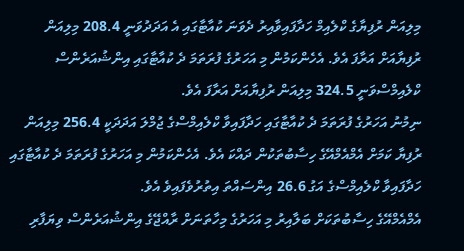މިލިއަން ރުފިޔާގެ ކްލެއިމް ހަދާފައިވާއިރު ދެވަނަ ކުއާޓާގައި އެ އަދަދުވަނީ 208.4 މިލިއަން ރުފިޔާއަށް އަރާފަ އެވެ. އެހެންކަމުން މި އަހަރުގެ ފުރަތަމަ ދެ ކުއާޓާގައި އިންޝުއަރެންސް ކްލެއިމްސްވަނީ 324.5 މިލިއަން ރުފިޔާއަށް އަރާފަ އެވެ.
ނިމުނު އަހަރުގެ ފުރަތަމަ ދެ ކުއާޓާގައި ހަދާފައިވާ ކްލެއިމްސްގެ ޖުމްލަ އަދަދަކީ 256.4 މިލިއަން ރުފިޔާ ކަމަށް އެމްއެމްއޭގެ ހިސާބުތަކުން ދައްކަ އެވެ. އެހެންކަމުން މި އަހަރުގެ ފުރަތަމަ ދެ ކުއާޓާގައި ހަދާފައިވާ ކްލެއިމްސްގެ އަގު 26.6 އިންސައްތަ އިތުރުވެފައިވެ އެވެ.
އެމްއެމްއޭގެ ހިސާބުތަކަށް ބަލާއިރު މި އަހަރުގެ މިހާތަނަށް ރާއްޖޭގެ އިންޝުއަރެންސް ވިޔަފާރި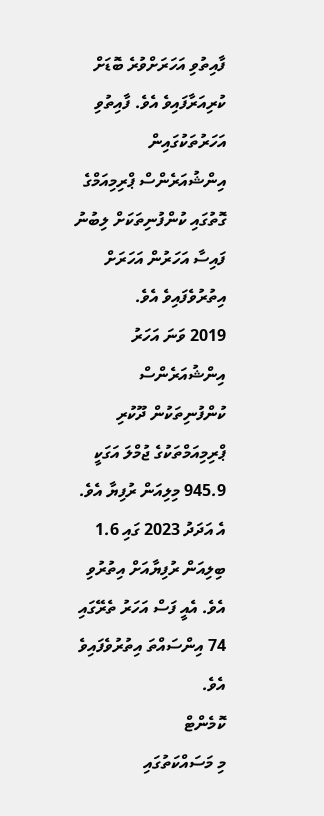ފާއިތުވި އަހަރަށްވުރެ ބޮޑަށް ކުރިއަރާފައިވެ އެވެ. ފާއިތުވި އަހަރުތަކުގައިން އިންޝުއަރެންސް ޕްރިމިއަމްގެ ގޮތުގައި ކުންފުނިތަކަށް ލިބުނު ފައިސާ އަހަރުން އަހަރަށް އިތުރުވެފައިވެ އެވެ.
2019 ވަނަ އަހަރު އިންޝުއަރެންސް ކުންފުނިތަކުން ދޫކުރި ޕްރިމިއަމްތަކުގެ ޖުމްލަ އަގަކީ 945.9 މިލިއަން ރުފިޔާ އެވެ. އެ އަދަދު 2023 ގައި 1.6 ބިލިއަން ރުފިޔާއަށް އިތުރުވި އެވެ. އެއީ ފަސް އަހަރު ތެރޭގައި 74 އިންސައްތަ އިތުރުވެފައިވެ އެވެ.
ކޮމެންޓް
މި މަސައްކަތުގައި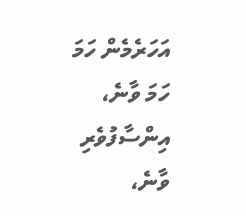އަހަރެމެން ހަމަ ހަމަ ވާނެ، އިންސާފުވެރި ވާނެ،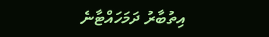އިތުބާރު ދަމަހައްޓާނެ